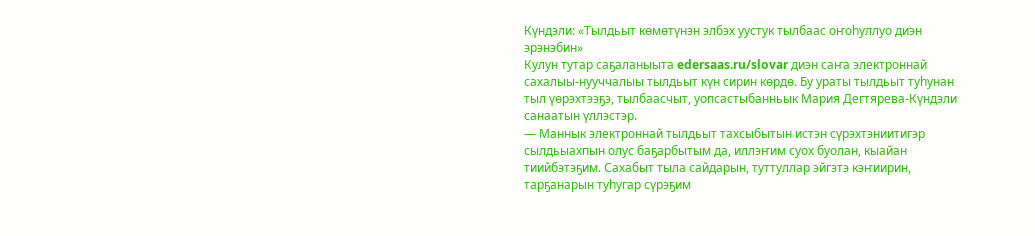Күндэли: «Тылдьыт көмөтүнэн элбэх уустук тылбаас оҥоһуллуо диэн эрэнэбин»
Кулун тутар саҕаланыыта edersaas.ru/slovar диэн саҥа электроннай сахалыы-нууччалыы тылдьыт күн сирин көрдө. Бу ураты тылдьыт туһунан тыл үөрэхтээҕэ, тылбаасчыт, уопсастыбанньык Мария Дегтярева-Күндэли санаатын үллэстэр.
— Маннык электроннай тылдьыт тахсыбытын истэн сүрэхтэниитигэр сылдьыахпын олус баҕарбытым да, иллэҥим суох буолан, кыайан тиийбэтэҕим. Сахабыт тыла сайдарын, туттуллар эйгэтэ кэҥиирин, тарҕанарын туһугар сүрэҕим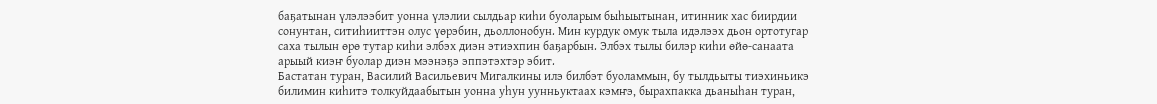баҕатынан үлэлээбит уонна үлэлии сылдьар киһи буоларым быһыытынан, итинник хас биирдии сонунтан, ситиһииттэн олус үөрэбин, дьоллонобун. Мин курдук омук тыла идэлээх дьон ортотугар саха тылын өрө тутар киһи элбэх диэн этиэхпин баҕарбын. Элбэх тылы билэр киһи өйө-санаата арыый киэҥ буолар диэн мээнэҕэ эппэтэхтэр эбит.
Бастатан туран, Василий Васильевич Мигалкины илэ билбэт буоламмын, бу тылдьыты тиэхиньикэ билимин киһитэ толкуйдаабытын уонна уһун уунньуктаах кэмҥэ, бырахпакка дьаныһан туран,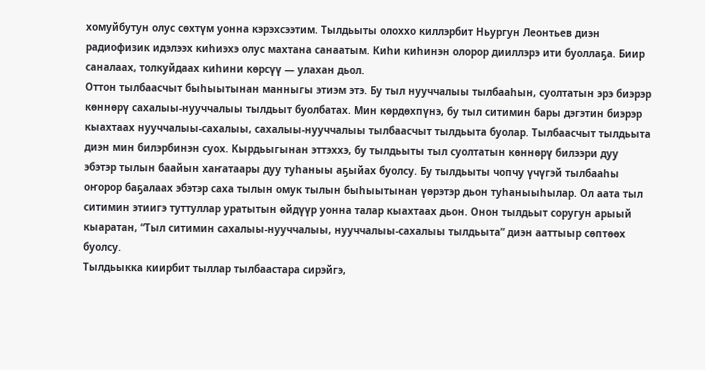хомуйбутун олус сөхтүм уонна кэрэхсээтим. Тылдьыты олоххо киллэрбит Ньургун Леонтьев диэн радиофизик идэлээх киһиэхэ олус махтана санаатым. Киһи киһинэн олорор дииллэрэ ити буоллаҕа. Биир саналаах, толкуйдаах киһини көрсүү — улахан дьол.
Оттон тылбаасчыт быһыытынан манныгы этиэм этэ. Бу тыл нууччалыы тылбааһын, суолтатын эрэ биэрэр көннөрү сахалыы-нууччалыы тылдьыт буолбатах. Мин көрдөхпүнэ, бу тыл ситимин бары дэгэтин биэрэр кыахтаах нууччалыы-сахалыы, сахалыы-нууччалыы тылбаасчыт тылдьыта буолар. Тылбаасчыт тылдьыта диэн мин билэрбинэн суох. Кырдьыгынан эттэххэ, бу тылдьыты тыл суолтатын көннөрү билээри дуу эбэтэр тылын баайын хаҥатаары дуу туһаныы аҕыйах буолсу. Бу тылдьыты чопчу үчүгэй тылбааһы оҥорор баҕалаах эбэтэр саха тылын омук тылын быһыытынан үөрэтэр дьон туһаныыһылар. Ол аата тыл ситимин этиигэ туттуллар уратытын өйдүүр уонна талар кыахтаах дьон. Онон тылдьыт соругун арыый кыаратан, “Тыл ситимин сахалыы-нууччалыы, нууччалыы-сахалыы тылдьыта” диэн ааттыыр сөптөөх буолсу.
Тылдьыкка киирбит тыллар тылбаастара сирэйгэ,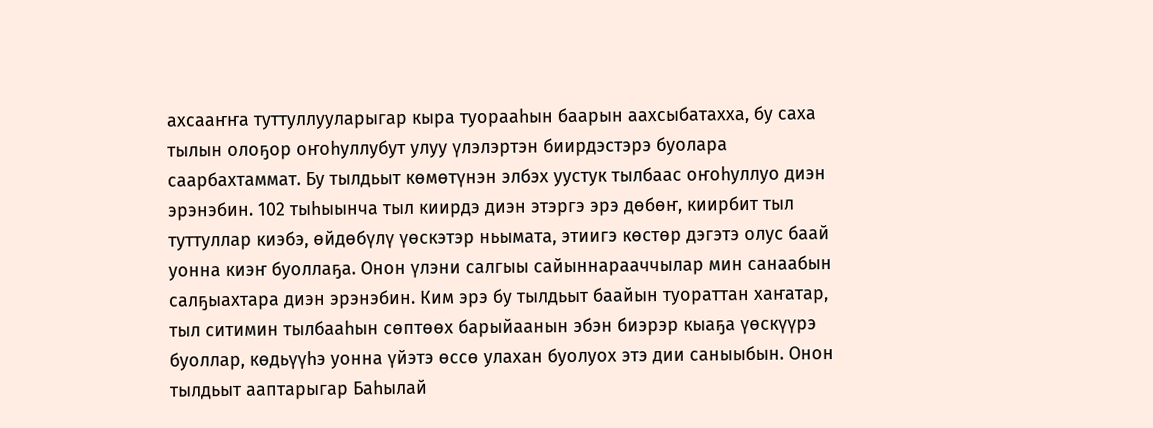ахсааҥҥа туттуллууларыгар кыра туорааһын баарын аахсыбатахха, бу саха тылын олоҕор оҥоһуллубут улуу үлэлэртэн биирдэстэрэ буолара саарбахтаммат. Бу тылдьыт көмөтүнэн элбэх уустук тылбаас оҥоһуллуо диэн эрэнэбин. 102 тыһыынча тыл киирдэ диэн этэргэ эрэ дөбөҥ, киирбит тыл туттуллар киэбэ, өйдөбүлү үөскэтэр ньымата, этиигэ көстөр дэгэтэ олус баай уонна киэҥ буоллаҕа. Онон үлэни салгыы сайыннарааччылар мин санаабын салҕыахтара диэн эрэнэбин. Ким эрэ бу тылдьыт баайын туораттан хаҥатар, тыл ситимин тылбааһын сөптөөх барыйаанын эбэн биэрэр кыаҕа үөскүүрэ буоллар, көдьүүһэ уонна үйэтэ өссө улахан буолуох этэ дии саныыбын. Онон тылдьыт ааптарыгар Баһылай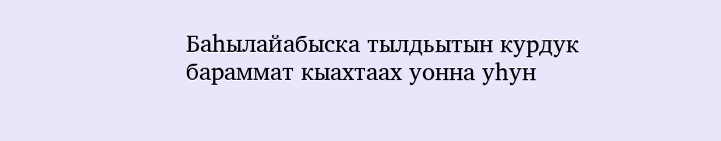Баһылайабыска тылдьытын курдук бараммат кыахтаах уонна уһун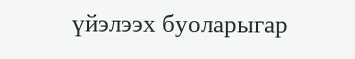үйэлээх буоларыгар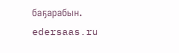баҕарабын.
edersaas.ru